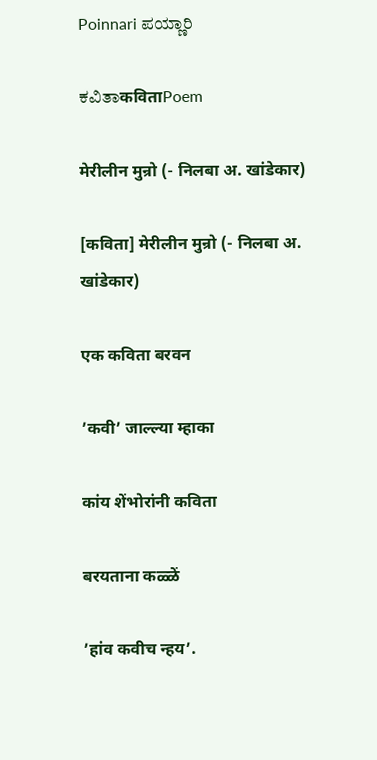Poinnari ಪಯ್ಣಾರಿ

ಕವಿತಾकविताPoem

मेरीलीन मुन्रो (- निलबा अ. खांडेकार)

[कविता] मेरीलीन मुन्रो (- निलबा अ. खांडेकार)

एक कविता बरवन

’कवी’ जाल्ल्या म्हाका

कांय शेंभोरांनी कविता

बरयताना कळ्ळें

’हांव कवीच न्हय’.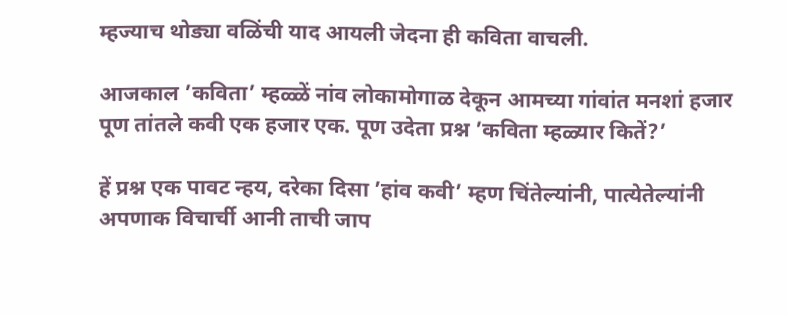म्हज्याच थोड्या वळिंची याद आयली जेदना ही कविता वाचली.

आज‌काल ’कविता’ म्हळ्ळें नांव लोकामोगाळ देकून आमच्या गांवांत मनशां हजार पूण तांतले कवी एक हजार एक. पूण उदेता प्रश्न ’कविता म्हळ्यार कितें?’

हें प्रश्न एक पावट न्हय, दरेका दिसा ’हांव कवी’ म्हण चिंतेल्यांनी, पात्येतेल्यांनी अपणाक विचार्ची आनी ताची जाप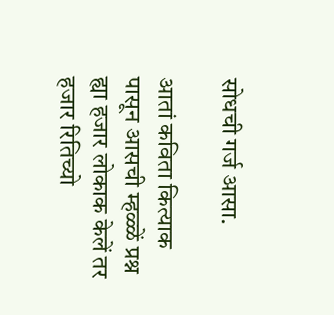सोधची गर्ज आसा.

आतां कविता कित्याक पासून आसची म्हळ्ळें प्रश्न ह्या हजार लोकाक केलें तर हजार रितिच्यो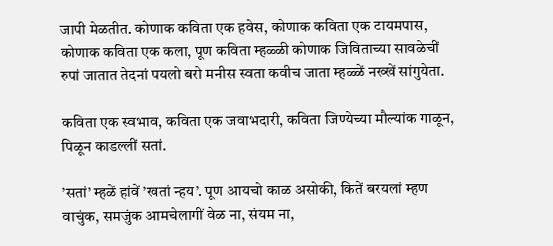जापी मेळतीत. कोणाक कविता एक हवेस, कोणाक कविता एक टायम‌पास, कोणाक कविता एक कला, पूण कविता म्हळ्ळी कोणाक जिविताच्या सावळेचीं रुपां जातात तेदनां पयलो बरो मनीस स्वता कवीच जाता म्हळ्ळें नख्खें सांगुयेता.

कविता एक स्वभाव, कविता एक जवाभदारी, कविता जिण्येच्या मौल्यांक गाळून, पिळून काड‌ल्लीं सतां.

’सतां’ म्हळें हांवें ’खतां न्हय’. पूण आयचो काळ असोकी, कितें बरयलां म्हण वाचुंक, समजुंक आमचेलागीं वेळ ना, संयम ना,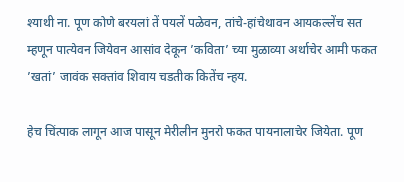श्याथी ना. पूण कोणे बरयलां तें पयलें पळेवन, तांचे-हांचेथावन आयकल्लेंच सत म्हणून पात्येवन जियेवन आसांव देकून ’कविता’ च्या मुळाव्या अर्थाचेर आमी फकत ’खतां’ जावंक सक्तांव शिवाय चडतीक कितेंच न्हय.

हेच चिंत्पाक लागून आज पासून मेरीलीन मुनरो फकत पायनालाचेर जियेता. पूण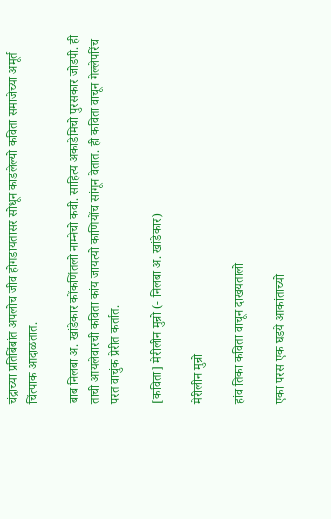चंद्राच्या प्रतिबिंबांत अपलोच जीव होगडायतासर सोधून काडलेल्यो कविता समाजेच्या अमूर्त चिंत्पाक आदाळतात.

बाब निलबा अ. खांडेकार कोंकणिंतलो नाम्नेचो कवी. साहित्य अकाडेमिचो पुरसकार जोडपी. ही ताची आयलेवार‌ची कविता कांय जायत्यो काणियोंच सांगून वेतात. ही कविता वाचून गेल्लेपरिंच परत वाचुंक प्रेरीत कर्तात.

[कविता] मेरीलीन मुन्रो (- निलबा अ. खांडेकार)

मेरीलीन मुन्रो

हांव तिका कविता वाचून दाखयतालो

एका परस एक घडये आकांताच्यो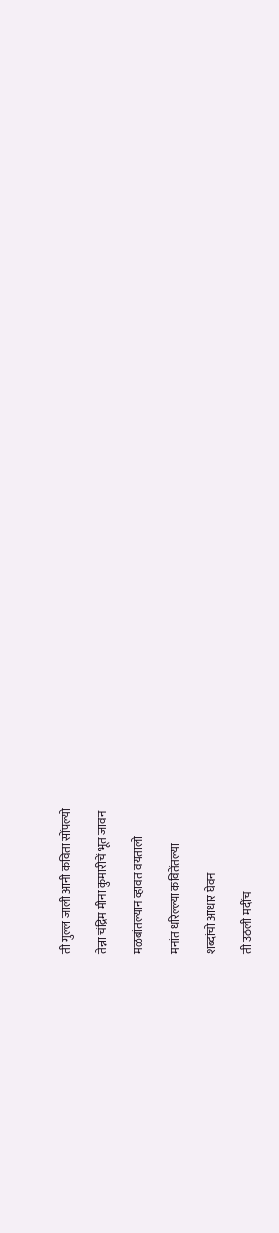ती गुल्ल जाली आनी कविता सोंपल्यो

तेन्ना चंद्रिम मीना कुमारीचें भूत जावन

मळबांतल्यान व्हावत वयतालो

मनांत धरिल्ल्या कवितेंतल्या

शब्दांचो आधार घेवन

ती उठली मदींच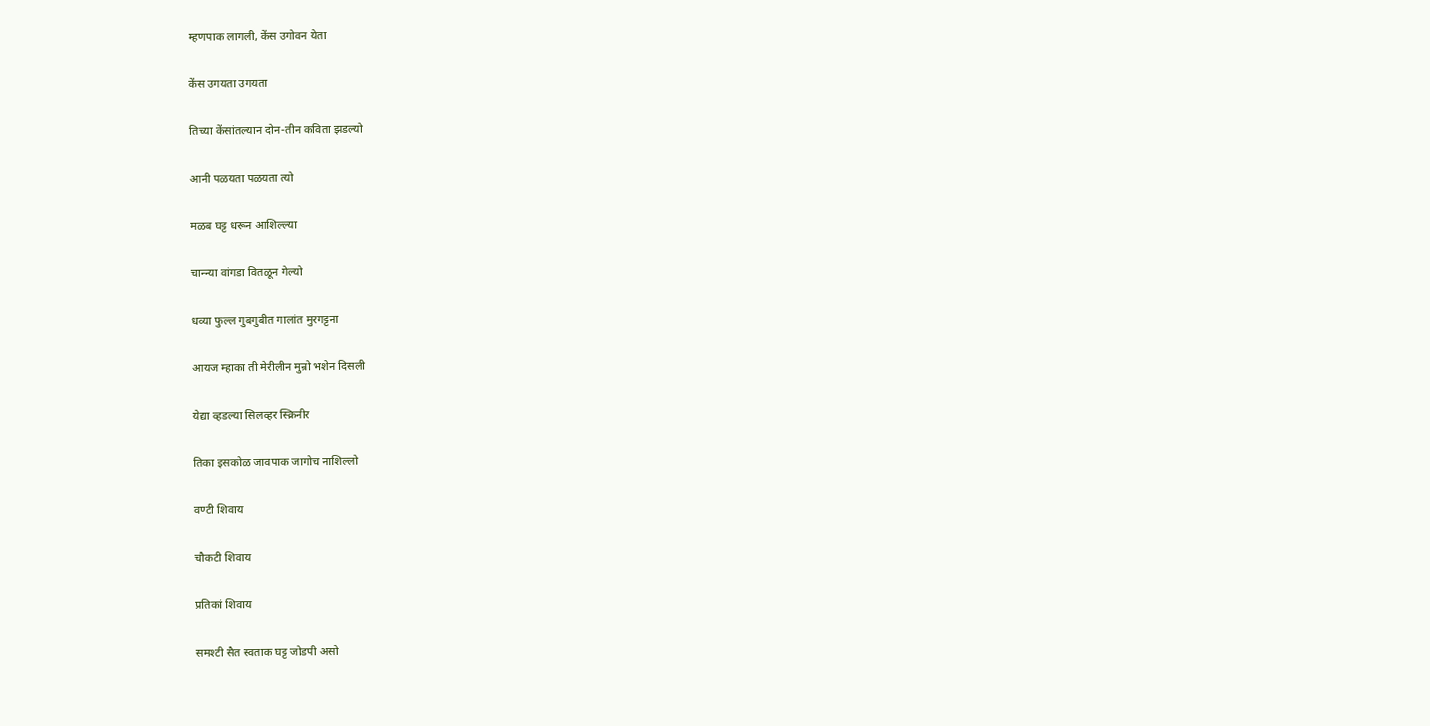म्हणपाक लागली, केंस उगोवन येता

केंस उगयता उगयता

तिच्या केंसांतल्यान दोन-तीन कविता झडल्यो

आनी पळयता पळयता त्यो

मळब घट्ट धरून आशिल्ल्या

चान्न्या वांगडा वितळून गेल्यो

धव्या फुल्ल गुबगुबीत गालांत मुरगट्टना

आयज म्हाका ती मेरीलीन मुन्रो भशेन दिसली

येद्या व्हडल्या सिलव्हर स्क्रिनीर

तिका इसकोळ जावपाक जागोच नाशिल्लो

वण्टी शिवाय

चौकटी शिवाय

प्रतिकां शिवाय

समश्टी सैत स्वताक घट्ट जोडपी असो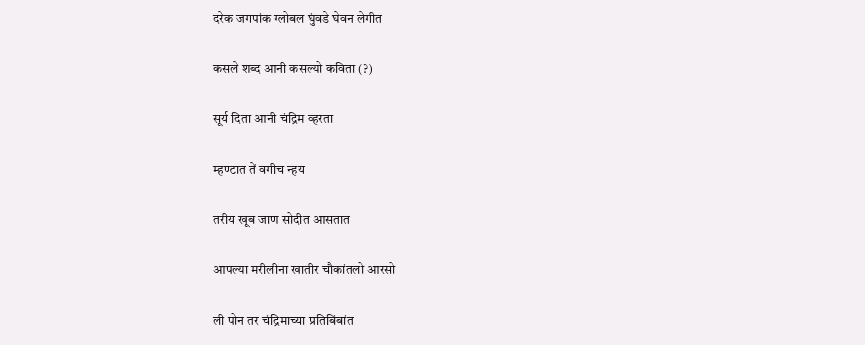दरेक जगपांक ग्लोबल घुंवडे घेवन लेगीत

कसले शब्द आनी कसल्यो कविता (?)

सूर्य दिता आनी चंद्रिम व्हरता

म्हण्टात तें वगीच न्हय

तरीय खूब जाण सोदीत आसतात

आपल्या मरीलीना खातीर चौकांतलो आरसो

ली पोन तर चंद्रिमाच्या प्रतिबिंबांत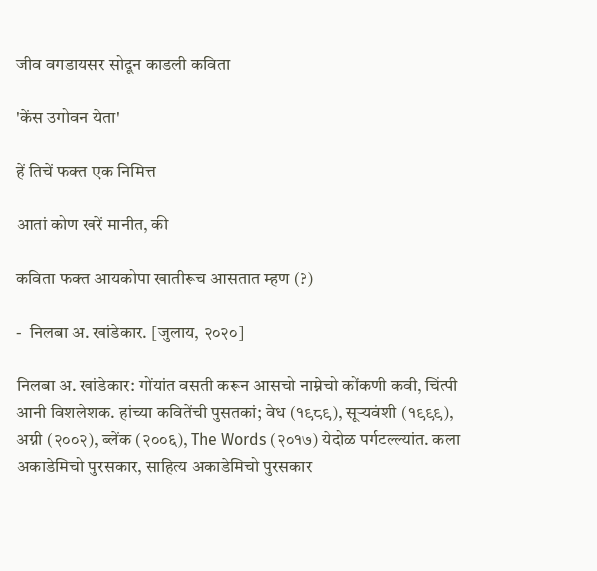जीव वगडायसर सोदून काडली कविता

'केंस उगोवन येता'

हें तिचें फक्त एक निमित्त

आतां कोण खरें मानीत, की

कविता फक्त आयकोपा खातीरूच आसतात म्हण (?)

-  निलबा अ. खांडेकार. [जुलाय, २०२०]

निलबा अ. खांडेकार: गोंयांत वसती करून आसचो नाम्नेचो कोंकणी कवी, चिंत्पी आनी विशलेशक. हांच्या कवितेंची पुसतकां; वेध (१९८९), सूऱ्यवंशी (१९९९), अग्नी (२००२), ब्लेंक (२००६), The Words (२०१७) येदोळ पर्गट‌ल्ल्यांत. कला अकाडेमिचो पुरसकार, साहित्य अकाडेमिचो पुरसकार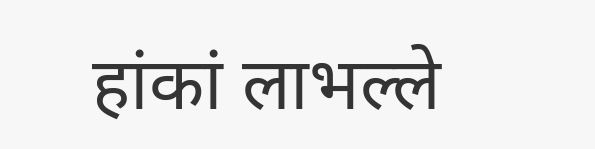हांकां लाभ‌ल्ले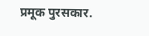प्रमूक पुरसकार.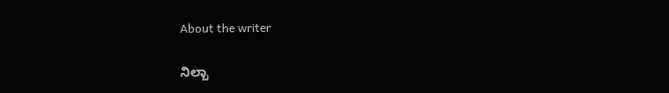About the writer

ನಿಲ್ಬಾ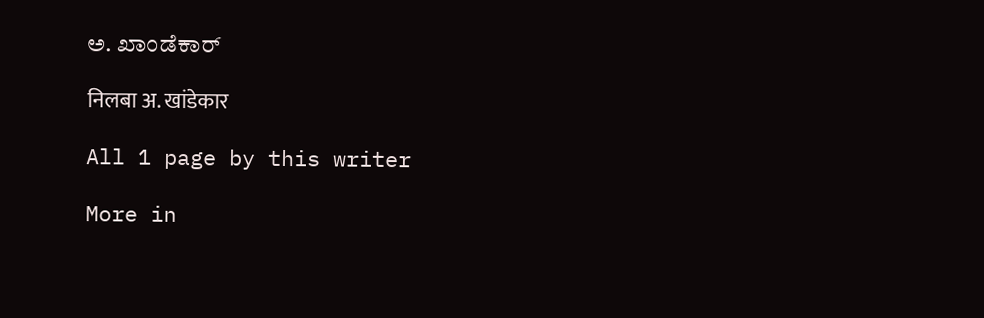ಅ. ಖಾಂಡೆಕಾರ್

निलबा अ. खांडेकार

All 1 page by this writer

More in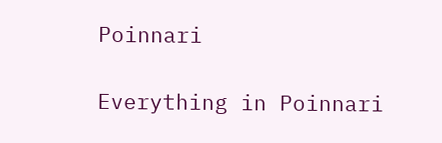Poinnari

Everything in Poinnari